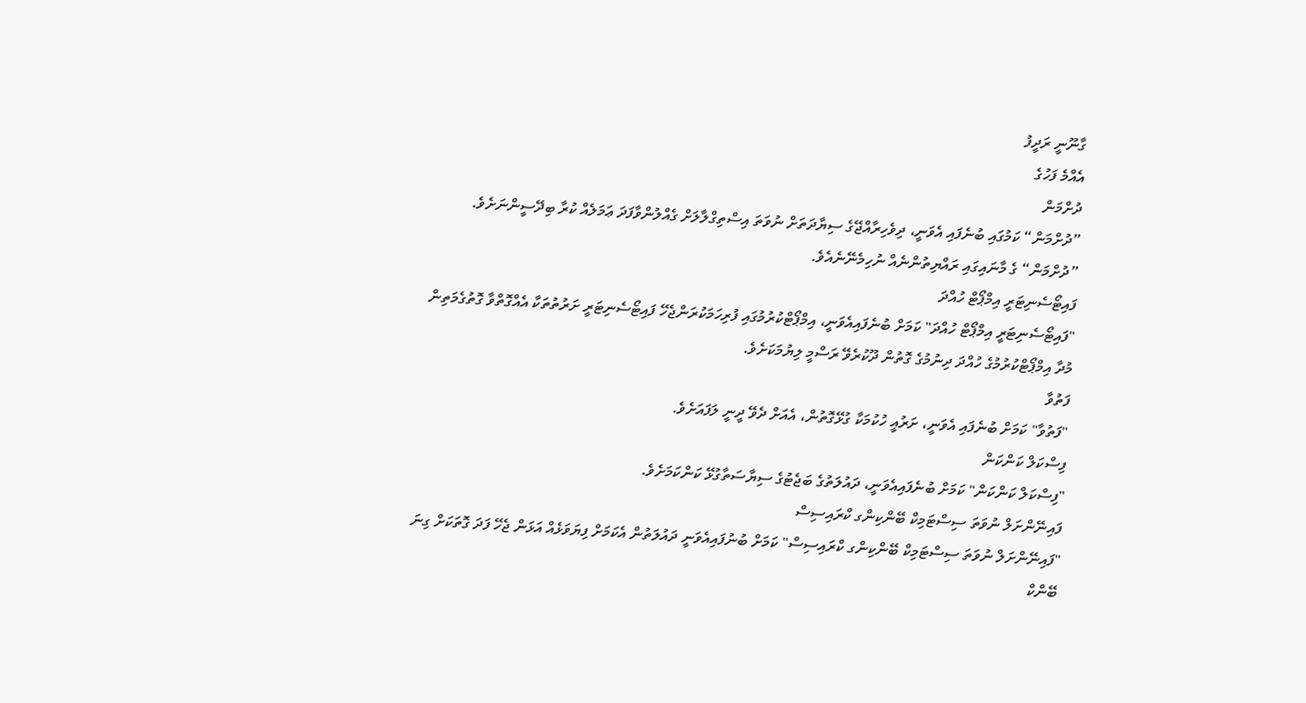ގާނޫނީ ރަދީފު
އެއްމެ ފަހުގެ
ދުށްމަން
”ދުށްމަން“ ކަމުގައި ބުނެފައި އެވަނީ، ދިވެހިރާއްޖޭގެ ސިޔާދަތަށް ނުވަތަ އިސްތިގްލާލަށް ގެއްލުންވާފަދަ ޢަމަލެއް ކުރާ ބިދޭސީންނަށެވެ. ”ދުށްމަން“ ގެ މާނައިގައި ރައްޔިތުންނެއް ނުހިމެނޭނެއެވެ.
ފައިޓޯސެނިޓަރީ އިމްޕޯޓް ހުއްދަ
"ފައިޓޯސެނިޓަރީ އިމްޕޯޓް ހުއްދަ" ކަމަށް ބުނެފައިއެވަނީ، އިމްޕޯޓްކުރުމުގައި ފުރިހަމަކުރަންޖެހޭ ފައިޓޯސެނިޓަރީ ށަރުތުތަކާ އެއްގޮތްވާ ގޮތުގެމަތިން މުދާ އިމްޕޯޓްކުރުމުގެ ހުއްދަ ދިނުމުގެ ގޮތުން ދޫކުރެވޭ ރަސްމީ ލިޔުމަކަށެވެ.
ފަތުވާ
"ފަތުވާ" ކަމަށް ބުނެފައި އެވަނީ، ށަރުއީ ހުކުމަކާ ގުޅޭގޮތުން، އެއަށް ދެވޭ ދީނީ ލަފައަށެވެ.
ފިސްކަލް ކަންކަން
"ފިސްކަލް ކަންކަން" ކަމަށް ބުނެފައިއެވަނީ، ދައުލަތުގެ ބަޖެޓުގެ ސިޔާސަތާގުޅޭ ކަންކަމަށެވެ.
ފައިނޭންށަލް ނުވަތަ ސިސްޓަމިކް ބޭންކިންގ ކްރައިސިސް
"ފައިނޭންށަލް ނުވަތަ ސިސްޓަމިކް ބޭންކިންގ ކްރައިސިސް" ކަމަށް ބުނުފައިއެވަނީ ދައުލަތުން އެކަމަށް ފިޔަވަޅެއް އަޅަން ޖެހޭ ފަދަ ގޮތަކަށް ގިނަ ބޭންކް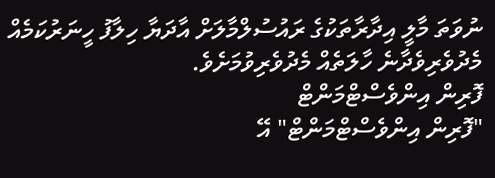ނުވަތަ މާލީ އިދާރާތަކުގެ ރައުސުލްމާލަށް އާދަޔާ ހިލާފު ހީނަރުކަމެއް މެދުވެރިވެދާނެ ހާލަތެއް މެދުވެރިވުމަށެވެ.
ފޮރިން އިންވެސްޓްމަންޓް
"ފޮރިން އިންވެސްޓްމަންޓް" އޭ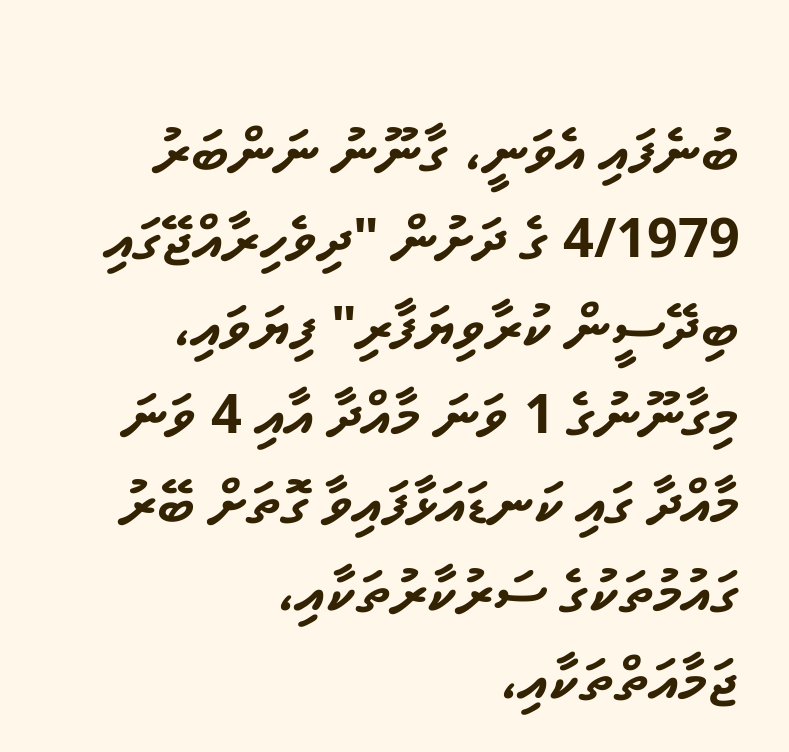ބުނެފައި އެވަނީ، ގާނޫނު ނަންބަރު 4/1979 ގެ ދަށުން "ދިވެހިރާއްޖޭގައި ބިދޭސީން ކުރާވިޔަފާރި" ފިޔަވައި، މިގާނޫނުގެ 1 ވަނަ މާއްދާ އާއި 4 ވަނަ މާއްދާ ގައި ކަނޑައަޅާފައިވާ ގޮތަށް ބޭރު ގައުމުތަކުގެ ސަރުކާރުތަކާއި، ޖަމާއަތްތަކާއި،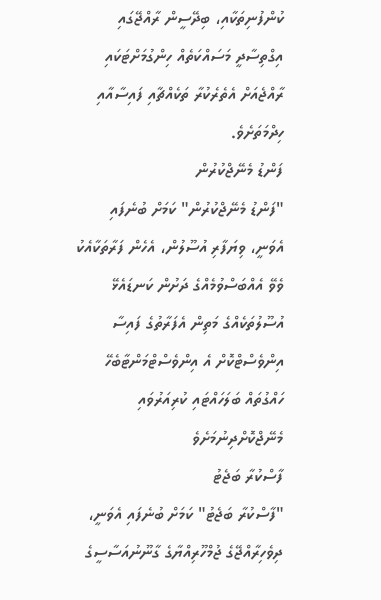ކުންފުނިތަކާއި، ބިދޭސީން ރާއްޖޭގައި އިގްތިސާދީ މަސައްކަތެއް ހިންގުމަށްޓަކައި ރާއްޖެއަށް އެތެރެކުރާ ތަކެއްޗާއި ފައިސާއާއި ހިދްމަތަށެވެ.
ފަންޑު މެނޭޖްކުރުން
"ފަންޑު މެނޭޖްކުރުން" ކަމަށް ބުނެފައި އެވަނީ، ވިޔަފާރި އުސޫލުން، އެހެން ފަރާތަކާއެކު ވެވޭ އެއްބަސްވުމެއްގެ ދަށުން ކަނޑައެޅޭ އުސޫލުތަކެއްގެ މަތިން އެފަރާތުގެ ފައިސާ އިންވެސްޓްކޮށް އެ އިންވެސްޓްމަންޓާބެހޭ ހައްގުތައް ބަލަހައްޓައި ކުރިއަރުވައި މެނޭޖްކޮށްދިނުމަށެވެ
ފާސްކުރާ ބަޖެޓު
"ފާސްކުރާ ބަޖެޓު" ކަމަށް ބުނެފައި އެވަނީ، ދިވެހިރާއްޖޭގެ ޖުމްހޫރިއްޔާގެ ގާނޫނުއަސާސީގެ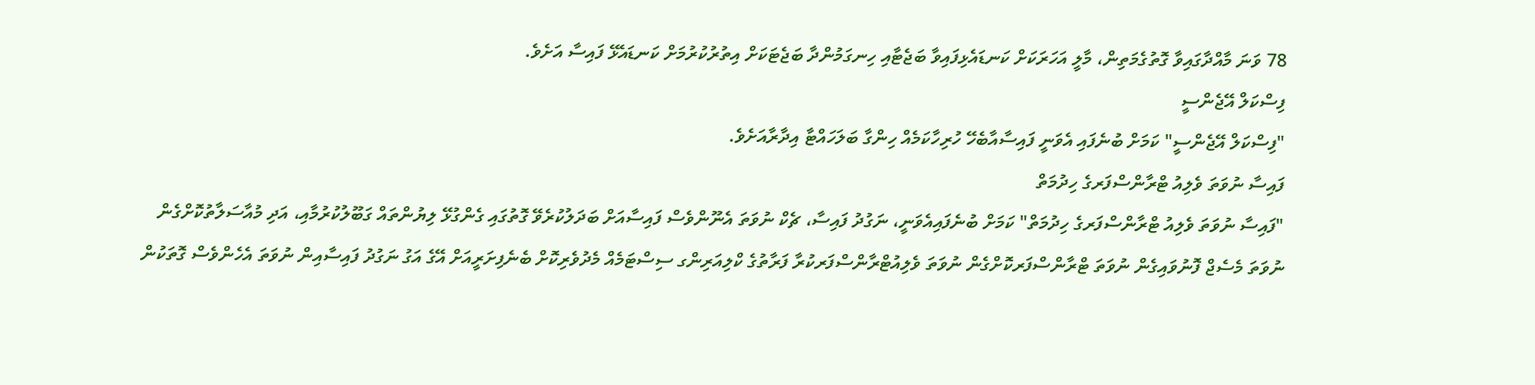78 ވަނަ މާއްދާގައިވާ ގޮތުގެމަތިން، މާލީ އަހަރަކަށް ކަނޑައެޅިފައިވާ ބަޖެޓާއި ހިނގަމުންދާ ބަޖެޓަކަށް އިތުރުކުރުމަށް ކަނޑައެޅޭ ފައިސާ އަށެވެ.
ފިސްކަލް އޭޖެންސީ
"ފިސްކަލް އޭޖެންސީ" ކަމަށް ބުނެފައި އެވަނީ ފައިސާއާބެހޭ ހުރިހާކަމެއް ހިންގާ ބަލަހައްޓާ އިދާރާއަށެވެ.
ފައިސާ ނުވަތަ ވެލިއު ޓްރާންސްފަރގެ ހިދުމަތް
"ފައިސާ ނުވަތަ ވެލިއު ޓްރާންސްފަރގެ ހިދުމަތް" ކަމަށް ބުނެފައިއެވަނީ، ނަގުދު ފައިސާ، ޗެކް ނުވަތަ އެނޫންވެސް ފައިސާއަށް ބަދަލުކުރެވޭ ގޮތުގައި ގެންގުޅޭ ލިޔުންތައް ގަބޫލުކުރުމާއި، އަދި މުއާސަލާތުކޮށްގެން ނުވަތަ މެސެޖް ފޮނުވައިގެން ނުވަތަ ޓްރާންސްފަރކޮށްގެން ނުވަތަ ވެލިއުޓްރާންސްފަރކުރާ ފަރާތުގެ ކްލިއަރިންގ ސިސްޓަމެއް މެދުވެރިކޮށް ބެނެފިށަރީއަށް އޭގެ އަގު ނަގުދު ފައިސާއިން ނުވަތަ އެހެންވެސް ގޮތަކުން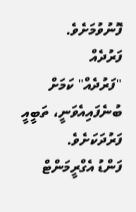ފޮނުވުމަށެވެ.
ފަރުދެއް
"ފަރުދެއް" ކަމަށް ބުނެފައިއެވަނީ، ތަބީއީ ފަރުދަކަށެވެ.
ފަންޑު އެގްރީމަންޓް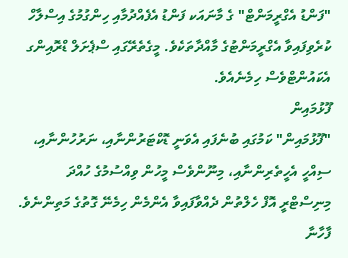"ފަންޑު އެގްރީމަންޓް" ގެ މާނައަކ ފަންޑު އެފެއްދުމާއި ހިންގުމުގެ އިސްލާހް ކުރެވިފައިވާ އެގްރީމަންޓުގެ މާއްދާތަކެވެ. މީގެތެރޭގައި ސްޕެށަލް ޑްރޮއިންގ އެކައުންޓްވެސް ހިމެނެއެވެ.
ފޫޅުމައިން
"ފޫޅުމައިން" ކަމުގައި ބުނެފައި އެވަނީ ޑޮކްޓަރުންނާއި، ނަރުހުންނާއި، ސިއްހީ އެހީތެރިންނާއި، މިނޫންވެސް މީހުން ވިއްސުމުގެ ހުއްދަ މިނިސްޓްރީ އޮފް ހެލްތުން ދެއްވާފައިވާ އެންމެން ހިމެނޭ ގޮތުގެ މަތިންނެވެ.
ފާހާނާ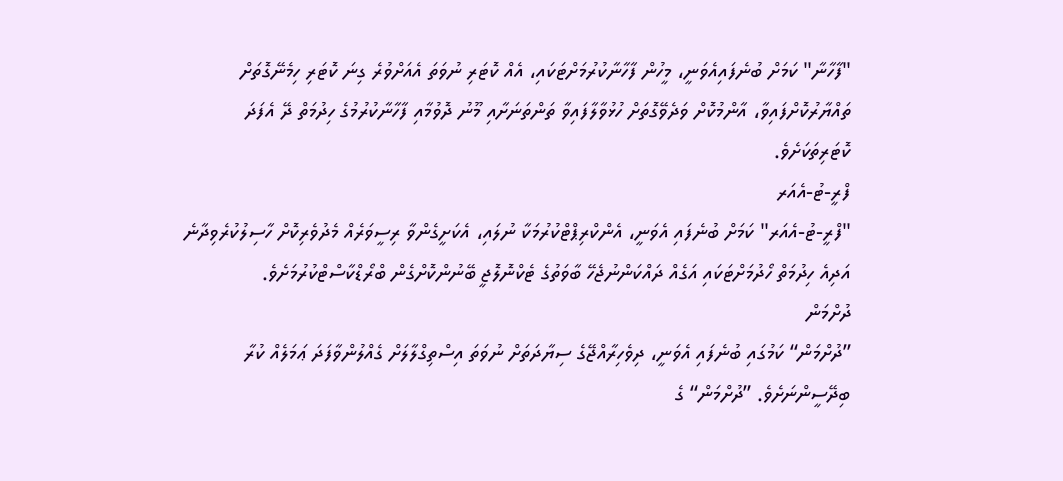"ފާހާނާ" ކަމަށް ބުނެފައިއެވަނީ، މީހުން ފާހާނާކުރުމަށްޓަކައި، އެއް ކޮޓަރި ނުވަތަ އެއަށްވުރެ ގިނަ ކޮޓަރި ހިމެނޭގޮތަށް ތައްޔާރުކޮށްފައިވާ، އާންމުކޮށް ވަދެވޭގޮތަށް ހުޅުވާލާފައިވާ ތަންތަނަށާއި މޫނު ދޮވުމާއި ފާހާނާކުރުމުގެ ހިދުމަތް ދޭ އެފަދަ ކޮޓަރިތަކަށެވެ.
ފްރީ-ޓު-އެއަރ
"ފްރީ-ޓު-އެއަރ" ކަމަށް ބުނެފައި އެވަނީ، އެންކްރިޕްޓްކުރުމަކާ ނުލައި، އެކަށީގެންވާ ރިސީވަރެއް މެދުވެރިކޮށް ހާސިލުކުރެވިދާނެ އަދިއެ ހިދުމަތް ހޯދުމަށްޓަކައި އަގެއް ދައްކަންނުޖެހޭ ބާވަތުގެ ޓެކްނޮލޮޖީ ބޭނުންކޮށްގެން ބްރޯޑްކާސްޓްކުރުމަށެވެ.
ދުށްމަން
”ދުށްމަން“ ކަމުގައި ބުނެފައި އެވަނީ، ދިވެހިރާއްޖޭގެ ސިޔާދަތަށް ނުވަތަ އިސްތިގްލާލަށް ގެއްލުންވާފަދަ ޢަމަލެއް ކުރާ ބިދޭސީންނަށެވެ. ”ދުށްމަން“ ގެ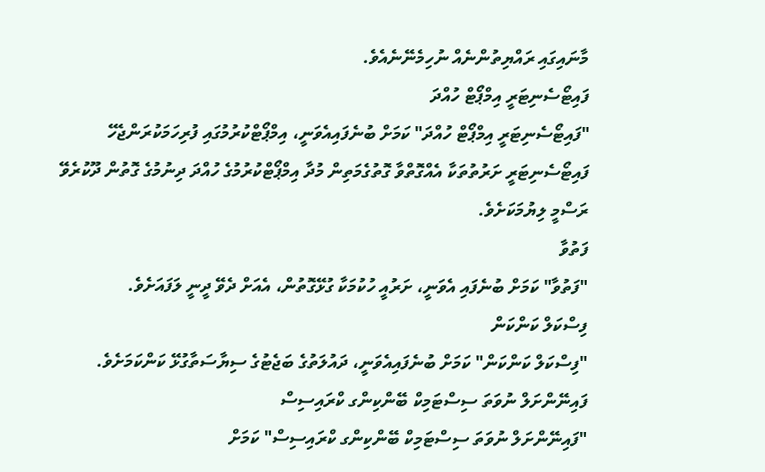މާނައިގައި ރައްޔިތުންނެއް ނުހިމެނޭނެއެވެ.
ފައިޓޯސެނިޓަރީ އިމްޕޯޓް ހުއްދަ
"ފައިޓޯސެނިޓަރީ އިމްޕޯޓް ހުއްދަ" ކަމަށް ބުނެފައިއެވަނީ، އިމްޕޯޓްކުރުމުގައި ފުރިހަމަކުރަންޖެހޭ ފައިޓޯސެނިޓަރީ ށަރުތުތަކާ އެއްގޮތްވާ ގޮތުގެމަތިން މުދާ އިމްޕޯޓްކުރުމުގެ ހުއްދަ ދިނުމުގެ ގޮތުން ދޫކުރެވޭ ރަސްމީ ލިޔުމަކަށެވެ.
ފަތުވާ
"ފަތުވާ" ކަމަށް ބުނެފައި އެވަނީ، ށަރުއީ ހުކުމަކާ ގުޅޭގޮތުން، އެއަށް ދެވޭ ދީނީ ލަފައަށެވެ.
ފިސްކަލް ކަންކަން
"ފިސްކަލް ކަންކަން" ކަމަށް ބުނެފައިއެވަނީ، ދައުލަތުގެ ބަޖެޓުގެ ސިޔާސަތާގުޅޭ ކަންކަމަށެވެ.
ފައިނޭންށަލް ނުވަތަ ސިސްޓަމިކް ބޭންކިންގ ކްރައިސިސް
"ފައިނޭންށަލް ނުވަތަ ސިސްޓަމިކް ބޭންކިންގ ކްރައިސިސް" ކަމަށް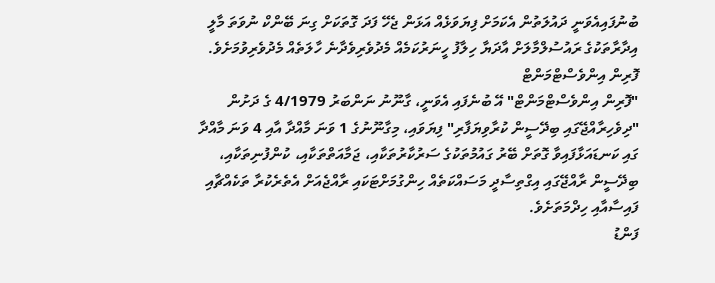ބުނުފައިއެވަނީ ދައުލަތުން އެކަމަށް ފިޔަވަޅެއް އަޅަން ޖެހޭ ފަދަ ގޮތަކަށް ގިނަ ބޭންކް ނުވަތަ މާލީ އިދާރާތަކުގެ ރައުސުލްމާލަށް އާދަޔާ ހިލާފު ހީނަރުކަމެއް މެދުވެރިވެދާނެ ހާލަތެއް މެދުވެރިވުމަށެވެ.
ފޮރިން އިންވެސްޓްމަންޓް
"ފޮރިން އިންވެސްޓްމަންޓް" އޭ ބުނެފައި އެވަނީ، ގާނޫނު ނަންބަރު 4/1979 ގެ ދަށުން "ދިވެހިރާއްޖޭގައި ބިދޭސީން ކުރާވިޔަފާރި" ފިޔަވައި، މިގާނޫނުގެ 1 ވަނަ މާއްދާ އާއި 4 ވަނަ މާއްދާ ގައި ކަނޑައަޅާފައިވާ ގޮތަށް ބޭރު ގައުމުތަކުގެ ސަރުކާރުތަކާއި، ޖަމާއަތްތަކާއި، ކުންފުނިތަކާއި، ބިދޭސީން ރާއްޖޭގައި އިގްތިސާދީ މަސައްކަތެއް ހިންގުމަށްޓަކައި ރާއްޖެއަށް އެތެރެކުރާ ތަކެއްޗާއި ފައިސާއާއި ހިދްމަތަށެވެ.
ފަންޑު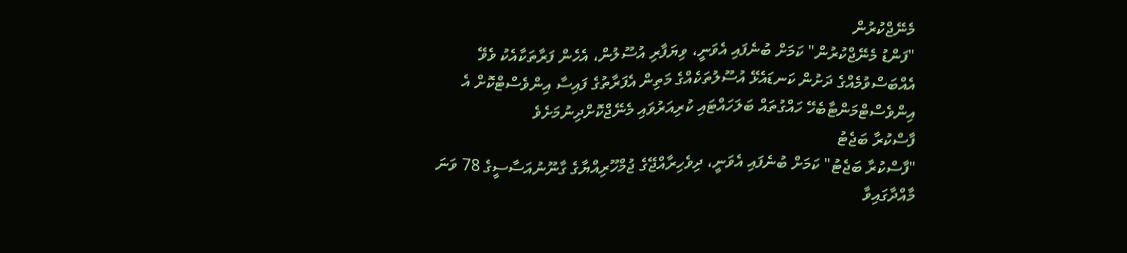މެނޭޖްކުރުން
"ފަންޑު މެނޭޖްކުރުން" ކަމަށް ބުނެފައި އެވަނީ، ވިޔަފާރި އުސޫލުން، އެހެން ފަރާތަކާއެކު ވެވޭ އެއްބަސްވުމެއްގެ ދަށުން ކަނޑައެޅޭ އުސޫލުތަކެއްގެ މަތިން އެފަރާތުގެ ފައިސާ އިންވެސްޓްކޮށް އެ އިންވެސްޓްމަންޓާބެހޭ ހައްގުތައް ބަލަހައްޓައި ކުރިއަރުވައި މެނޭޖްކޮށްދިނުމަށެވެ
ފާސްކުރާ ބަޖެޓު
"ފާސްކުރާ ބަޖެޓު" ކަމަށް ބުނެފައި އެވަނީ، ދިވެހިރާއްޖޭގެ ޖުމްހޫރިއްޔާގެ ގާނޫނުއަސާސީގެ 78 ވަނަ މާއްދާގައިވާ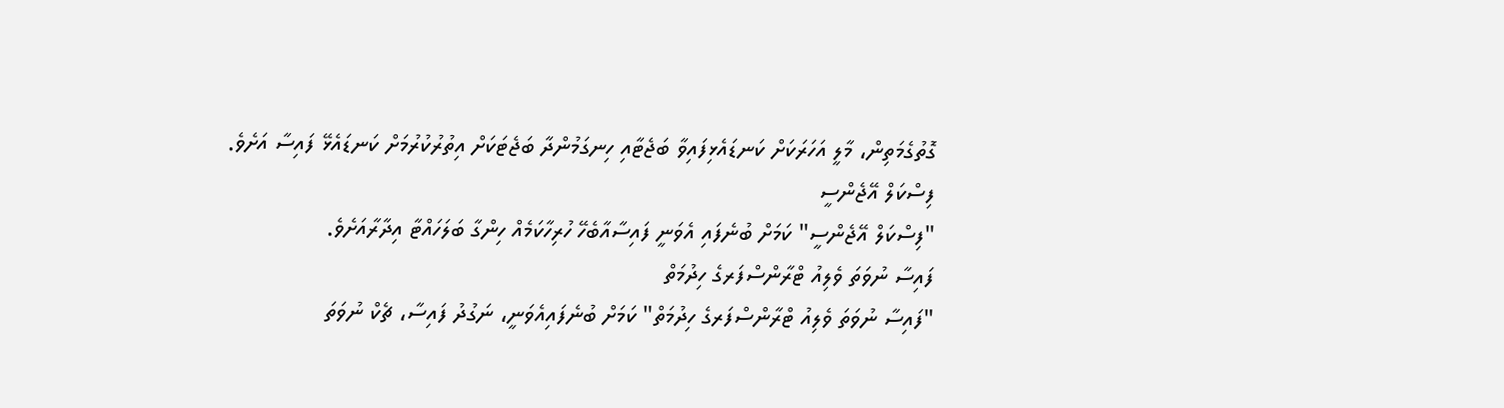ގޮތުގެމަތިން، މާލީ އަހަރަކަށް ކަނޑައެޅިފައިވާ ބަޖެޓާއި ހިނގަމުންދާ ބަޖެޓަކަށް އިތުރުކުރުމަށް ކަނޑައެޅޭ ފައިސާ އަށެވެ.
ފިސްކަލް އޭޖެންސީ
"ފިސްކަލް އޭޖެންސީ" ކަމަށް ބުނެފައި އެވަނީ ފައިސާއާބެހޭ ހުރިހާކަމެއް ހިންގާ ބަލަހައްޓާ އިދާރާއަށެވެ.
ފައިސާ ނުވަތަ ވެލިއު ޓްރާންސްފަރގެ ހިދުމަތް
"ފައިސާ ނުވަތަ ވެލިއު ޓްރާންސްފަރގެ ހިދުމަތް" ކަމަށް ބުނެފައިއެވަނީ، ނަގުދު ފައިސާ، ޗެކް ނުވަތަ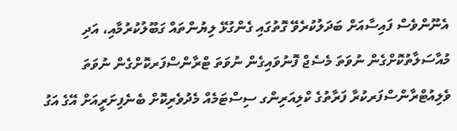އެނޫންވެސް ފައިސާއަށް ބަދަލުކުރެވޭ ގޮތުގައި ގެންގުޅޭ ލިޔުންތައް ގަބޫލުކުރުމާއި، އަދި މުއާސަލާތުކޮށްގެން ނުވަތަ މެސެޖް ފޮނުވައިގެން ނުވަތަ ޓްރާންސްފަރކޮށްގެން ނުވަތަ ވެލިއުޓްރާންސްފަރކުރާ ފަރާތުގެ ކްލިއަރިންގ ސިސްޓަމެއް މެދުވެރިކޮށް ބެނެފިށަރީއަށް އޭގެ އަގު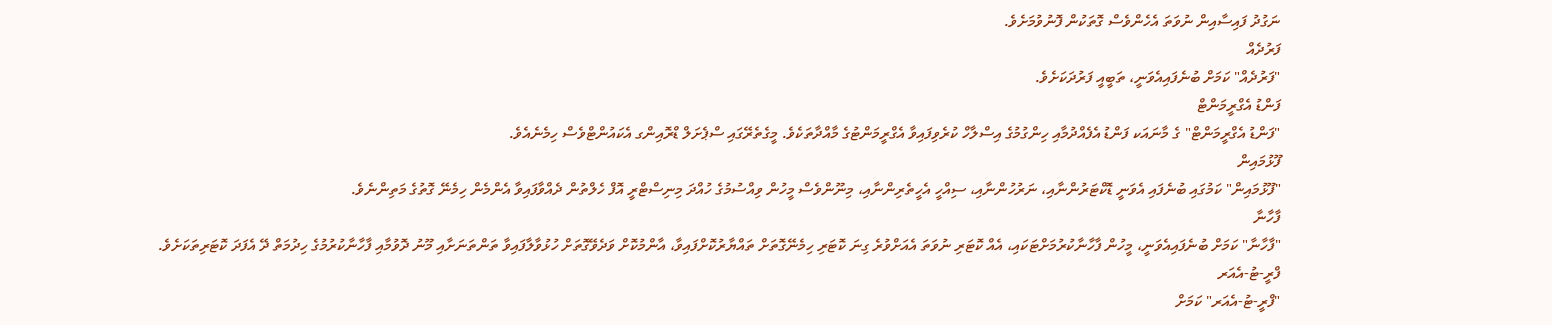ނަގުދު ފައިސާއިން ނުވަތަ އެހެންވެސް ގޮތަކުން ފޮނުވުމަށެވެ.
ފަރުދެއް
"ފަރުދެއް" ކަމަށް ބުނެފައިއެވަނީ، ތަބީއީ ފަރުދަކަށެވެ.
ފަންޑު އެގްރީމަންޓް
"ފަންޑު އެގްރީމަންޓް" ގެ މާނައަކ ފަންޑު އެފެއްދުމާއި ހިންގުމުގެ އިސްލާހް ކުރެވިފައިވާ އެގްރީމަންޓުގެ މާއްދާތަކެވެ. މީގެތެރޭގައި ސްޕެށަލް ޑްރޮއިންގ އެކައުންޓްވެސް ހިމެނެއެވެ.
ފޫޅުމައިން
"ފޫޅުމައިން" ކަމުގައި ބުނެފައި އެވަނީ ޑޮކްޓަރުންނާއި، ނަރުހުންނާއި، ސިއްހީ އެހީތެރިންނާއި، މިނޫންވެސް މީހުން ވިއްސުމުގެ ހުއްދަ މިނިސްޓްރީ އޮފް ހެލްތުން ދެއްވާފައިވާ އެންމެން ހިމެނޭ ގޮތުގެ މަތިންނެވެ.
ފާހާނާ
"ފާހާނާ" ކަމަށް ބުނެފައިއެވަނީ، މީހުން ފާހާނާކުރުމަށްޓަކައި، އެއް ކޮޓަރި ނުވަތަ އެއަށްވުރެ ގިނަ ކޮޓަރި ހިމެނޭގޮތަށް ތައްޔާރުކޮށްފައިވާ، އާންމުކޮށް ވަދެވޭގޮތަށް ހުޅުވާލާފައިވާ ތަންތަނަށާއި މޫނު ދޮވުމާއި ފާހާނާކުރުމުގެ ހިދުމަތް ދޭ އެފަދަ ކޮޓަރިތަކަށެވެ.
ފްރީ-ޓު-އެއަރ
"ފްރީ-ޓު-އެއަރ" ކަމަށް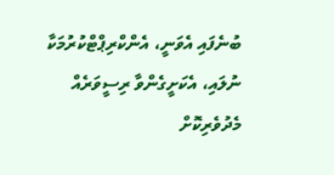ބުނެފައި އެވަނީ، އެންކްރިޕްޓްކުރުމަކާ ނުލައި، އެކަށީގެންވާ ރިސީވަރެއް މެދުވެރިކޮށް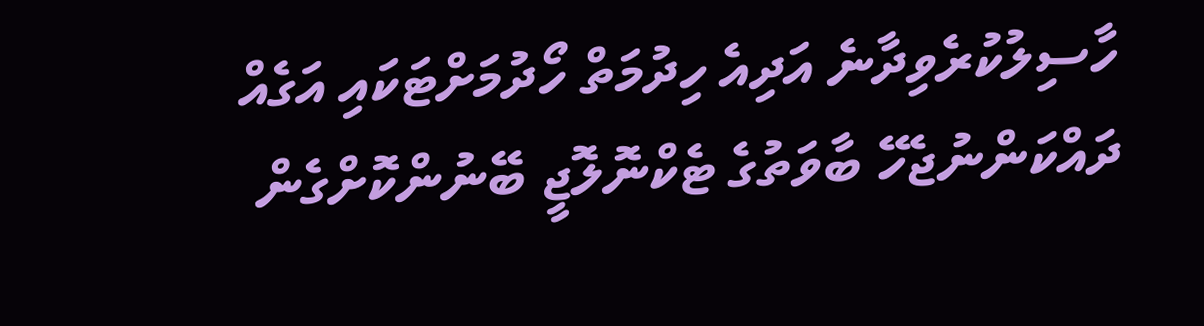ހާސިލުކުރެވިދާނެ އަދިއެ ހިދުމަތް ހޯދުމަށްޓަކައި އަގެއް ދައްކަންނުޖެހޭ ބާވަތުގެ ޓެކްނޮލޮޖީ ބޭނުންކޮށްގެން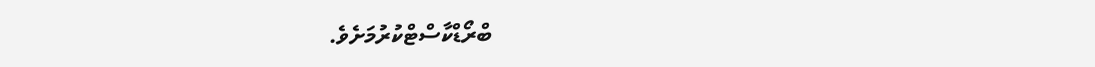ބްރޯޑްކާސްޓްކުރުމަށެވެ.